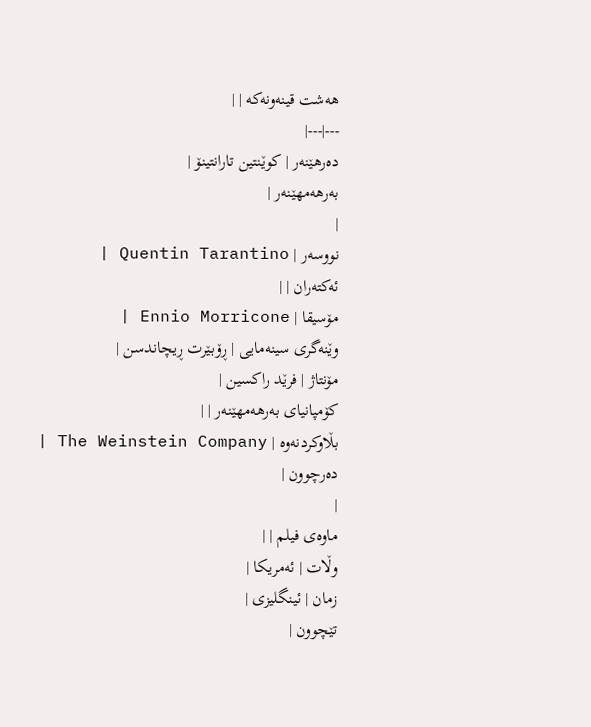ھەشت قینەونەکە | |
---|---|
دەرھێنەر | کوێنتین تارانتینۆ |
بەرھەمھێنەر |
|
نووسەر | Quentin Tarantino |
ئەکتەران | |
مۆسیقا | Ennio Morricone |
وێنەگری سینەمایی | ڕۆبێرت ڕیچاندسن |
مۆنتاژ | فرێد راکسین |
کۆمپانیای بەرھەمھێنەر | |
بڵاوکردنەوە | The Weinstein Company |
دەرچوون |
|
ماوەی فیلم | |
وڵات | ئەمریکا |
زمان | ئینگلیزی |
تێچوون |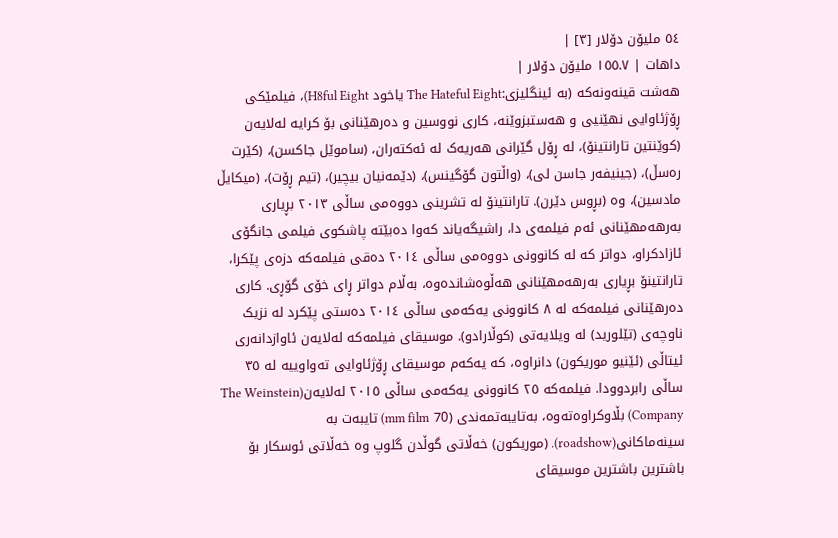٥٤ ملیۆن دۆلار [٣] |
داھات | ١٥٥.٧ ملیۆن دۆلار |
ھەشت قینەونەکە (بە ئینگلیزی:The Hateful Eight یاخود H8ful Eight)، فیلمێکی ڕۆژئاوایی نھێنیی و ھەستبزوێنە، کاری نووسین و دەرھێنانی بۆ کرایە لەلایەن (کوێنتین تارانتینۆ)، لە ڕۆل گێرانی ھەریەک لە ئەکتەران، (ساموێل جاکسن)، (کێرت رەسڵ)، (جینیفەر جاسن لی)، (واڵتون گۆگینس)، (دێمەنیان بیچیر)، (تیم ڕۆت)، (میکایڵ مادسین)، وە (بڕوس دێرن). تارانتینۆ لە تشرینی دووەمی ساڵی ٢٠١٣ بڕیاری بەرھەمھێنانی ئەم فیلمەی دا، راشیگەیاند کەوا دەبێتە پاشکوی فیلمی جانگۆی ئازادکراو، دواتر کە لە کانوونی دووەمی ساڵی ٢٠١٤ دەقی فیلمەکە دزەی پێکرا، تارانتینۆ بڕیاری بەرھەمھێنانی ھەڵوەشاندەوە، بەڵام دواتر ڕای خۆی گۆڕی. کاری دەرھێنانی فیلمەکە لە ٨ کانوونی یەکەمی ساڵی ٢٠١٤ دەستی پێکرد لە نزیک ناوچەی (تێلورید) لە ویلایەتی (کوڵارادو). موسیقای فیلمەکە لەلایەن ئاوازدانەری ئیتاڵی (ئێنیو موریکون) دانراوە، کە یەکەم موسیقای ڕۆژئاوایی تەواوییە لە ٣٥ ساڵی رابردوودا. فیلمەکە ٢٥ کانوونی یەکەمی ساڵی ٢٠١٥ لەلایەن(The Weinstein Company) بڵاوکراوەتەوە، بەتایبەتمەندی (70 mm film) تایبەت بە سینەماکانی(roadshow). (موریکون) خەڵاتی گوڵدن گلوپ وە خەڵاتی ئوسکار بۆ باشترین باشترین موسیقای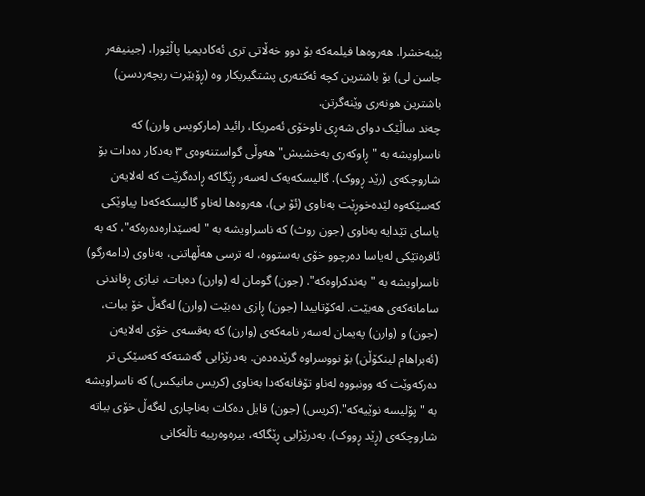پێبەخشرا. ھەروەھا فیلمەکە بۆ دوو خەڵاتی تری ئەکادیمیا پاڵێورا، (جینیفەر جاسن لی) بۆ باشترین کچە ئەکتەری پشتگیریکار وە (ڕۆبێرت ریچەردسن) باشترین ھونەری وێنەگرتن.
چەند ساڵێک دوای شەڕی ناوخۆی ئەمریکا، رائید (مارکویس وارن) کە ناسراویشە بە "ڕاوکەری بەخشیش" ھەوڵی گواستنەوەی ٣ بەدکار دەدات بۆ شاروچکەی (رێد ڕووک). گالیسکەیەک لەسەر ڕێگاکە ڕادەگرێت کە لەلایەن کەسێکەوە لێدەخوڕێت بەناوی (ئۆ بی)، ھەروەھا لەناو گالیسکەکەدا پیاوێکی یاسای تێدایە بەناوی (جون روث) کە ناسراویشە بە "لەسێدارەدەرەکە"، کە بە ئافرەتێکی لەیاسا دەرچوو خۆی بەستووە، لە ترسی ھەڵھاتنی، بەناوی (دامەرگو) ناسراویشە بە "بەندکراوەکە". (جون) گومان لە (وارن) دەبات، نیازی ڕفاندنی سامانەکەی ھەبێت. لەکۆتاییدا (جون) ڕازی دەبێت (وارن) لەگەڵ خۆ ببات، (جون) و (وارن) پەیمان لەسەر نامەکەی (وارن) کە بەقسەی خۆی لەلایەن (ئەبراھام لینکۆڵن) بۆ نووسراوە گرێدەدەن. بەدرێژایی گەشتەکە کەسێکی تر دەرکەوێت کە وونبووە لەناو تۆفانەکەدا بەناوی (کریس مانیکس) کە ناسراویشە بە "پۆلیسە نوێیەکە".(کریس) (جون) قایل دەکات بەناچاری لەگەڵ خۆی بباتە شاروچکەی (ڕێد ڕووک). بەدرێژایی ڕێگاکە، بیرەوەرییە تاڵەکانی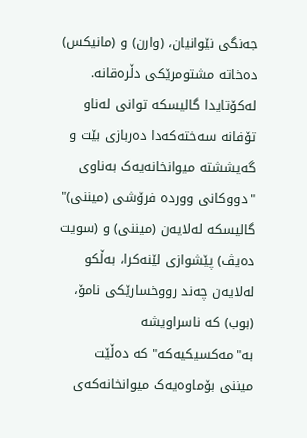جەنگی نێوانیان، (وارن) و (مانیکس) دەخاتە مشتومرێکی دڵرەقانە. لەکۆتایدا گالیسکە توانی لەناو تۆفانە سەختەکەدا دەربازی بێت و گەیششتە میوانخانەیەک بەناوی "دووکانی ووردە فرۆشی (میننی)" گالیسکە لەلایەن (میننی) و (سویت دەیڤ) پێشوازی لێنەکرا، بەڵکو لەلایەن چەند رووخسارێکی نامۆ، (بوب) کە ناسراویشە بە"مەکسیکیەکە" کە دەڵێت میننی بۆماوەیەک میوانخانەکەی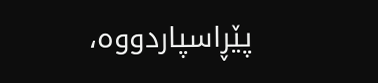پێڕاسپاردووە،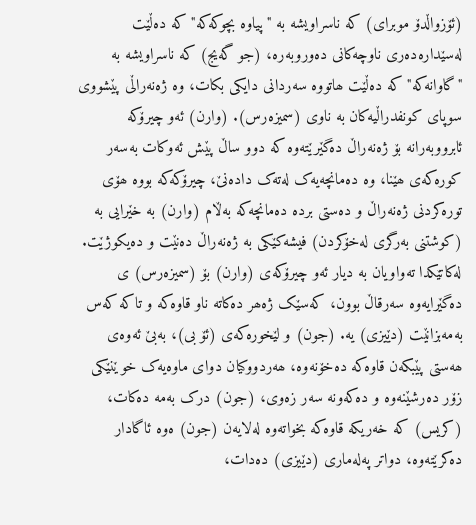(ئۆزواڵدۆ موبرای) کە ناسراویشە بە "پیاوە بچوکەکە" کە دەڵێت لەسێدارەدەری ناوچەکانی دەوروبەرە، (جو گەیج) کە ناسراویشە بە "گاوانەکە" کە دەڵێت ھاتووە سەردانی دایکی بکات، وە ژەنەراڵی پێشووی سوپای کونفدراڵیەکان بە ناوی (سمیزەرس). (وارن) ئەو چیرۆکە ئابرووبەرانە بۆ ژەنەراڵ دەگێرێتەوە کە دوو ساڵ پێش ئەوکات بەسەر کورەکەی ھێنا، وە دەمانچەیەک لەتەک دادەنێ، چیرۆکەکە بووە ھۆی تورەکردنی ژەنەراڵ و دەستی بردە دەمانچەکە بەڵام (وارن) بە خێرایی بە (کوشتنی بەرگری لەخۆکردن) فیشەکێکی بە ژەنەراڵ دەنێت و دەیکوژێت. لەکاتێکدا تەواویان بە دیار ئەو چیرۆکەی (وارن) بۆ (سمیزەرس) ی دەگێرایەوە سەرقاڵ بوون، کەسێک ژەھر دەکاتە ناو قاوەکە و تاکە کەس بەمەبزانێت (دێیزی) یە. (جون) و لێخورەکەی (ئۆ بی)، بەبێ ئەوەی ھەستی پێبکەن قاوەکە دەخۆنەوە، ھەردووکیان دوای ماوەیەک خوێنێکی زۆر دەرشێنەوە و دەکەونە سەر زەوی، (جون) درک بەمە دەکات، (کریس) کە خەریکە قاوەکە بخواتەوە لەلایەن (جون) ەوە ئاگادار دەکرێتەوە، دواتر پەلەماری (دێیزی) دەدات،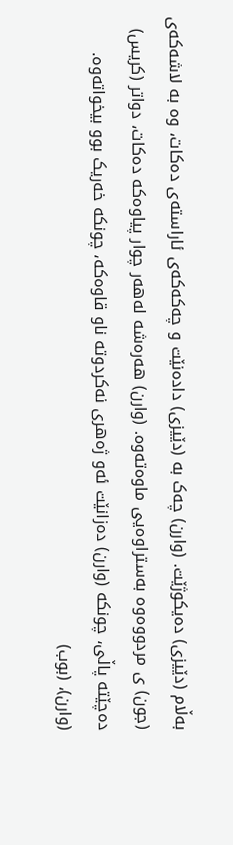بەڵام (دێیزی) دەیکوژێت. (وارن) چەک بە (دێیزی) دادەنێت و چەکەکەی ئاراستەی دەکات، وە بە لاشەکەی (جون) ی مردووەوە بەستراوەیی ماوەتەوە. (وارن) ھەرەشە لەھەر چوار پیاوەکە دەکات، دواتر (کریس) دەچێتە پاڵی، چونکە (وارن) دەزانێت ئەو ژەھری نەکردوتە ناو قاوەکە، چونکە خەریک بوو بیخواتەوە. (وارن)، (بوب)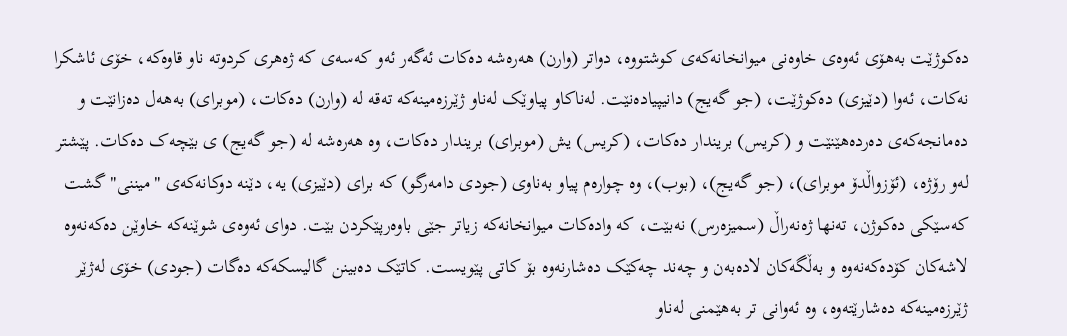دەکوژێت بەھۆی ئەوەی خاوەنی میوانخانەکەی کوشتووە، دواتر (وارن) ھەرەشە دەکات ئەگەر ئەو کەسەی کە ژەھری کردوتە ناو قاوەکە، خۆی ئاشکرا نەکات، ئەوا (دێیزی) دەکوژێت، (جو گەیج) دانیپیادەنێت. لەناکاو پیاوێک لەناو ژێرزەمینەکە تەقە لە (وارن) دەکات، (موبرای) بەھەل دەزانێت و دەمانجەکەی دەردەھێنێت و (کریس) بریندار دەکات، (کریس) یش (موبرای) بریندار دەکات، وە ھەرەشە لە (جو گەیج) ی بێچەک دەکات. پێشتر لەو رۆژە، (ئۆزواڵدۆ موبرای)، (جو گەیج)، (بوب)، وە چوارەم پیاو بەناوی (جودی دامەرگو) کە برای (دێیزی) یە، دێنە دوکانەکەی "میننی" گشت کەسێکی دەکوژن، تەنھا ژەنەراڵ (سمیزەرس) نەبێت، کە وادەکات میوانخانەکە زیاتر جێی باوەرپێکردن بێت. دوای ئەوەی شوێنەکە خاوێن دەکەنەوە لاشەکان کۆدەکەنەوە و بەڵگەکان لادەبەن و چەند چەکێک دەشارنەوە بۆ کاتی پێویست. کاتێک دەبینن گالیسکەکە دەگات (جودی) خۆی لەژێر ژێرزەمینەکە دەشارێتەوە، وە ئەوانی تر بەھێمنی لەناو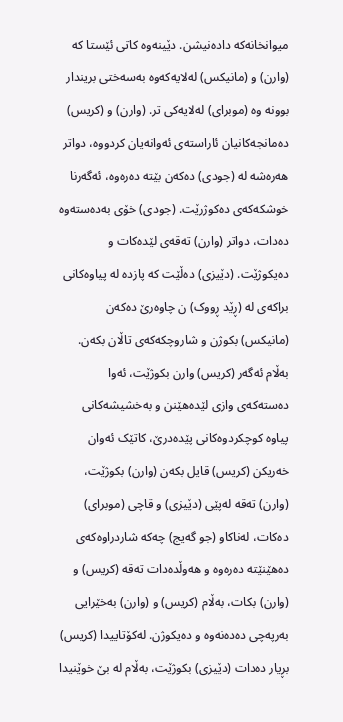میوانخانەکە دادەنیشن. دێینەوە کاتی ئێستا کە (وارن) و (مانیکس) لەلایەکەوە بەسەختی بریندار بوونە وە (موبرای) لەلایەکی تر. (وارن) و (کریس) دەمانجەکانیان ئاراستەی ئەوانەیان کردووە، دواتر ھەرەشە لە (جودی) دەکەن بێتە دەرەوە، ئەگەرنا خوشکەکەی دەکوژرێت. (جودی) خۆی بەدەستەوە دەدات، دواتر (وارن) تەقەی لێدەکات و دەیکوژێت. (دێیزی) دەڵێت کە پازدە لە پیاوەکانی براکەی لە (ڕێد ڕووک) ن چاوەرێ دەکەن (مانیکس) بکوژن و شاروچکەکەی تاڵان بکەن. بەڵام ئەگەر (کریس) وارن بکوژێت، ئەوا دەستەکەی وازی لێدەھێنن و بەخشیشەکانی پیاوە کوچکردوەکانی پێدەدرێ، کاتێک ئەوان خەریکن (کریس) قایل بکەن (وارن) بکوژێت، (وارن) تەقە لەپێی (دێیزی) و قاچی (موبرای) دەکات، لەناکاو (جو گەیج) چەکە شاردراوەکەی دەھێنێتە دەرەوە و ھەوڵدەدات تەقە (کریس) و (وارن) بکات، بەڵام (کریس) و (وارن) بەخێرایی بەرپەچی دەدەنەوە و دەیکوژن. لەکۆتاییدا (کریس) بڕیار دەدات (دێیزی) بکوژێت، بەڵام لە بێ خوێنیدا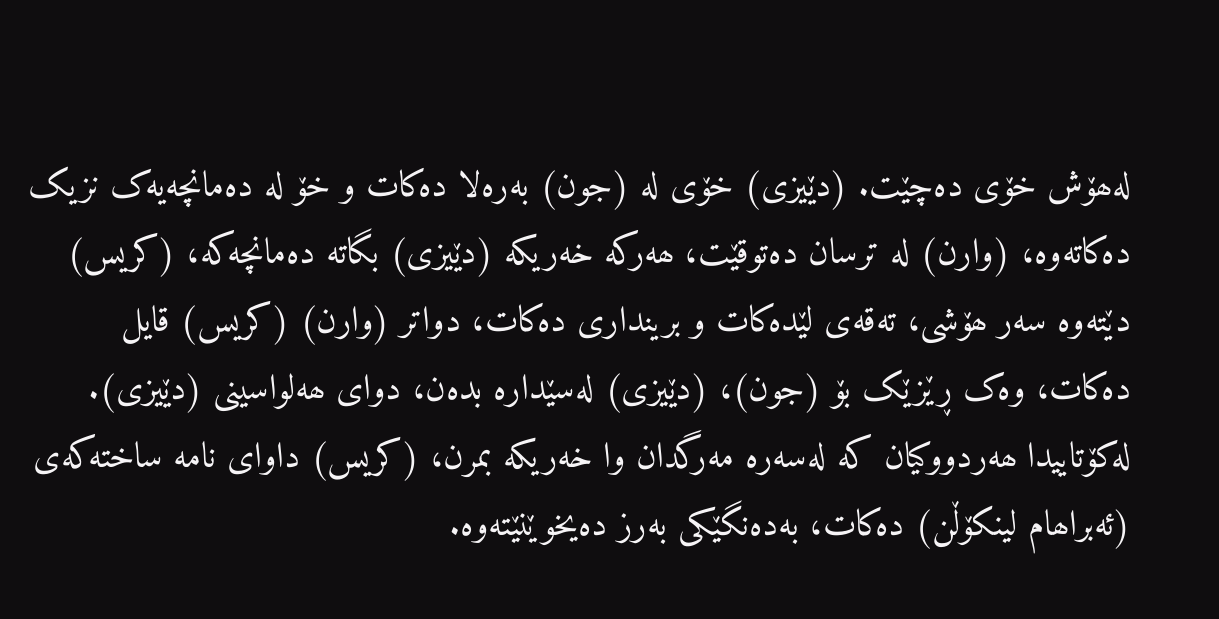لەھۆش خۆی دەچێت. (دێیزی) خۆی لە (جون) بەرەلا دەکات و خۆ لە دەمانچەیەک نزیک دەکاتەوە، (وارن) لە ترسان دەتوقێت، ھەرکە خەریکە (دێیزی) بگاتە دەمانچەکە، (کریس) دێتەوە سەر ھۆشی، تەقەی لێدەکات و برینداری دەکات، دواتر (وارن) (کریس) قایل دەکات، وەک ڕێزێک بۆ (جون)، (دێیزی) لەسێدارە بدەن، دوای ھەلواسینی (دێیزی). لەکۆتاییدا ھەردووکیان کە لەسەرە مەرگدان وا خەریکە بمرن، (کریس) داوای نامە ساختەکەی (ئەبراھام لینکۆڵن) دەکات، بەدەنگێکی بەرز دەیخوێنێتەوە.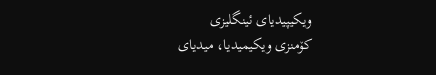ویکیپیدیای ئينگليزى
کۆمنزی ویکیمیدیا، میدیای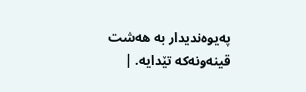پەیوەندیدار بە ھەشت قینەونەکە تێدایە. |